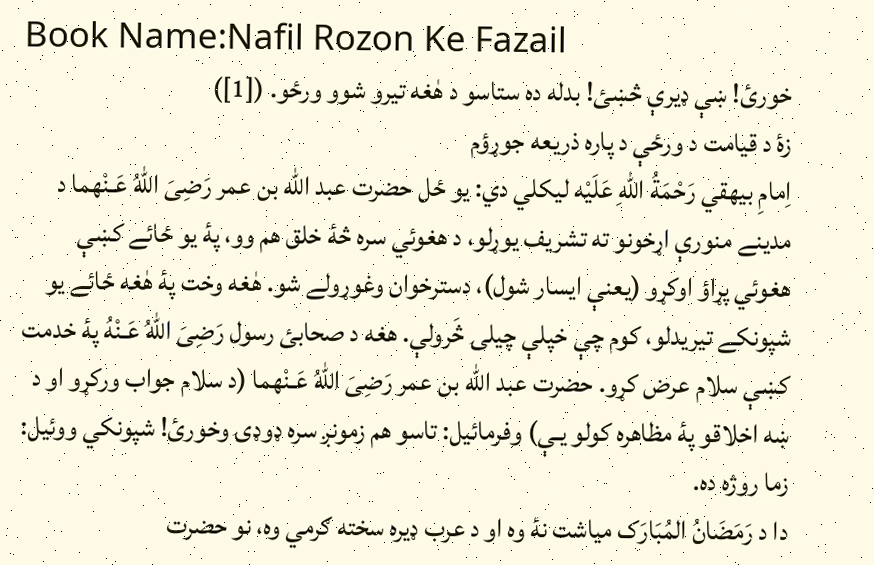Book Name:Nafil Rozon Ke Fazail
خورئ! ښې ډيرې څښئ! بدله ده ستاسو د هٰغه تيرو شوو ورځو. ([1])
زۀ د قيامت د ورځې د پاره ذريعه جوړؤم
اِمامِ بيهقي رَحْمَةُ اللهِ عَلَيْه ليکلي دي: يو ځل حضرت عبد الله بن عمر رَضِىَ اللهُ عَـنْهما د مدينے منورې اړخونو ته تشريف يوړلو، د هغوئي سره څۀ خلق هم وو، پۀ يو ځائے کښې هغوئي پړاؤ اوکړو (يعنې ايسار شول)، دسترخوان وغوړولے شو. هٰغه وخت پۀ هٰغه ځائے يو شپونکے تيريدلو، کوم چې خپلې چيلۍ څَرولې. هغه د صحابئ رسول رَضِىَ اللهُ عَـنْهُ پۀ خدمت کښې سلام عرض کړو. حضرت عبد الله بن عمر رَضِىَ اللهُ عَـنْهما (د سلام جواب ورکړو او د ښه اخلاقو پۀ مظاهره کولو يـې) وفرمائيل: تاسو هم زمونږ سره ډوډۍ وخورئ! شپونکي ووئيل: زما روژه ده.
دا د رَمَضَانُ المُبَارَک مياشت نۀ وه او د عرب ډيره سخته ګرمي وه، نو حضرت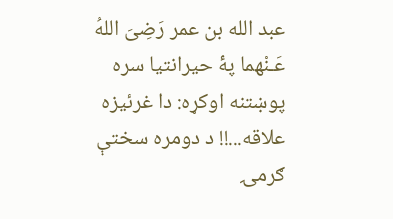عبد الله بن عمر رَضِىَ اللهُ عَـنْهما پۀ حيرانتيا سره پوښتنه اوکړه: دا غرئيزه علاقه...!! د دومره سختې ګرمۍ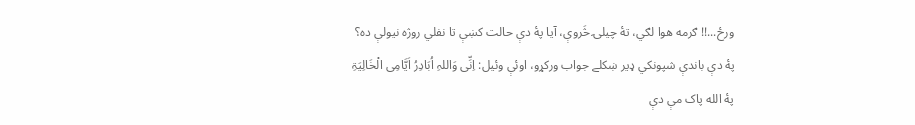ورځ...!! ګرمه هوا لګي، تۀ چيلۍ څَروې، آيا پۀ دې حالت کښې تا نفلي روژه نيولې ده؟ پۀ دې باندې شپونکي ډير ښکلے جواب ورکړو، اوئې وئيل: اِنِّی وَاللہِ اُبَادِرُ اَیَّامِی الْخَالِیَۃِ پۀ الله پاک مې دې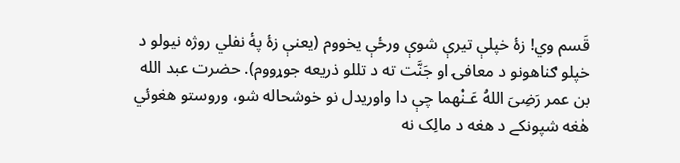قَسم وي! زۀ خپلې تيرې شوې ورځې يخووم (يعنې زۀ پۀ نفلي روژه نيولو د خپلو ګناهونو د معافۍ او جَنَّت ته د تللو ذريعه جوړووم). حضرت عبد الله بن عمر رَضِىَ اللهُ عَـنْهما چې دا واوريدل نو خوشحاله شو، وروستو هغوئي هٰغه شپونکے د هغه د مالِک نه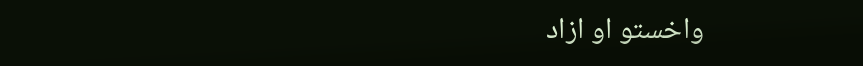واخستو او ازاد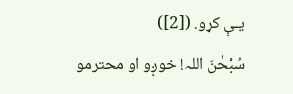يـې کړو. ([2])
سُبْحٰنَ اللہ! خوږو او محترمو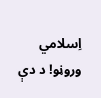اِسلامي وروڼو! د دې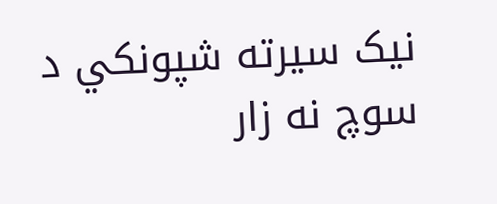نيک سيرته شپونکي د سوچ نه زار